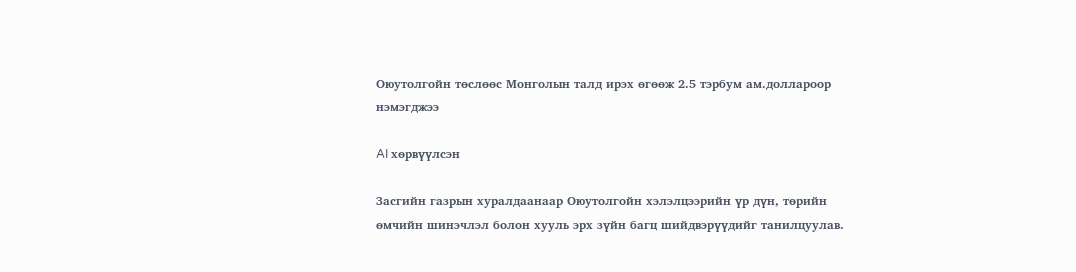Оюутолгойн төслөөс Монголын талд ирэх өгөөж 2.5 тэрбум ам.доллароор нэмэгджээ

AI хөрвүүлсэн

Засгийн газрын хуралдаанаар Оюутолгойн хэлэлцээрийн үр дүн, төрийн өмчийн шинэчлэл болон хууль эрх зүйн багц шийдвэрүүдийг танилцуулав.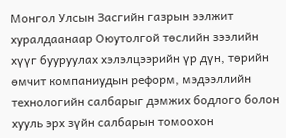Монгол Улсын Засгийн газрын ээлжит хуралдаанаар Оюутолгой төслийн зээлийн хүүг бууруулах хэлэлцээрийн үр дүн, төрийн өмчит компаниудын реформ, мэдээллийн технологийн салбарыг дэмжих бодлого болон хууль эрх зүйн салбарын томоохон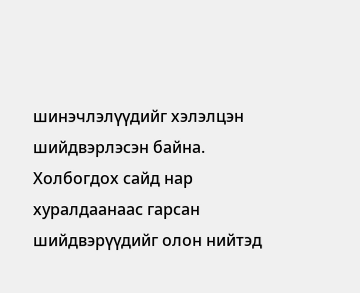шинэчлэлүүдийг хэлэлцэн шийдвэрлэсэн байна. Холбогдох сайд нар хуралдаанаас гарсан шийдвэрүүдийг олон нийтэд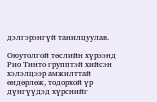дэлгэрэнгүй танилцуулав.

Оюутолгой төслийн хүрээнд Рио Тинто групптэй хийсэн хэлэлцээр амжилттай өндөрлөж, тодорхой үр дүнгүүдэд хүрснийг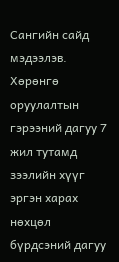Сангийн сайд мэдээлэв. Хөрөнгө оруулалтын гэрээний дагуу 7 жил тутамд зээлийн хүүг эргэн харах нөхцөл бүрдсэний дагуу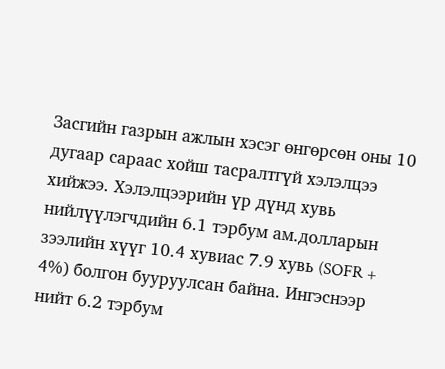Засгийн газрын ажлын хэсэг өнгөрсөн оны 10 дугаар сараас хойш тасралтгүй хэлэлцээ хийжээ. Хэлэлцээрийн үр дүнд хувь нийлүүлэгчдийн 6.1 тэрбум ам.долларын зээлийн хүүг 10.4 хувиас 7.9 хувь (SOFR + 4%) болгон бууруулсан байна. Ингэснээр нийт 6.2 тэрбум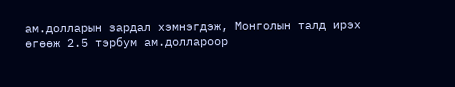ам.долларын зардал хэмнэгдэж, Монголын талд ирэх өгөөж 2.5 тэрбум ам.доллароор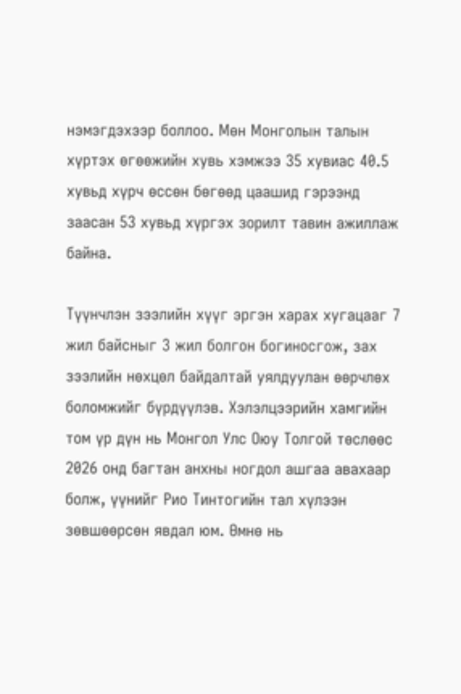нэмэгдэхээр боллоо. Мөн Монголын талын хүртэх өгөөжийн хувь хэмжээ 35 хувиас 40.5 хувьд хүрч өссөн бөгөөд цаашид гэрээнд заасан 53 хувьд хүргэх зорилт тавин ажиллаж байна.

Түүнчлэн зээлийн хүүг эргэн харах хугацааг 7 жил байсныг 3 жил болгон богиносгож, зах зээлийн нөхцөл байдалтай уялдуулан өөрчлөх боломжийг бүрдүүлэв. Хэлэлцээрийн хамгийн том үр дүн нь Монгол Улс Оюу Толгой төслөөс 2026 онд багтан анхны ногдол ашгаа авахаар болж, үүнийг Рио Тинтогийн тал хүлээн зөвшөөрсөн явдал юм. Өмнө нь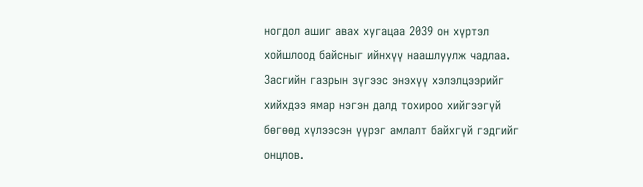ногдол ашиг авах хугацаа 2039 он хүртэл хойшлоод байсныг ийнхүү наашлуулж чадлаа. Засгийн газрын зүгээс энэхүү хэлэлцээрийг хийхдээ ямар нэгэн далд тохироо хийгээгүй бөгөөд хүлээсэн үүрэг амлалт байхгүй гэдгийг онцлов.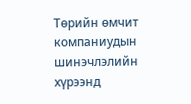Төрийн өмчит компаниудын шинэчлэлийн хүрээнд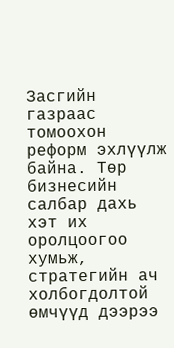Засгийн газраас томоохон реформ эхлүүлж байна. Төр бизнесийн салбар дахь хэт их оролцоогоо хумьж, стратегийн ач холбогдолтой өмчүүд дээрээ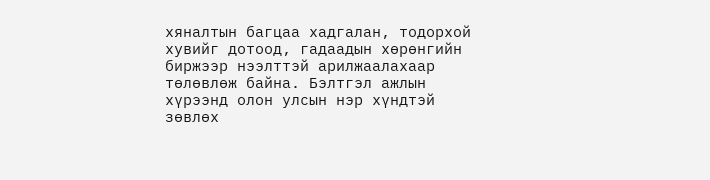хяналтын багцаа хадгалан, тодорхой хувийг дотоод, гадаадын хөрөнгийн биржээр нээлттэй арилжаалахаар төлөвлөж байна. Бэлтгэл ажлын хүрээнд олон улсын нэр хүндтэй зөвлөх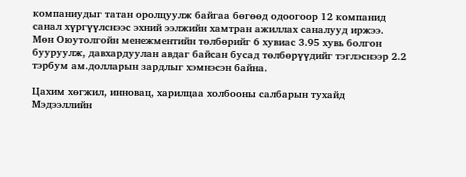компаниудыг татан оролцуулж байгаа бөгөөд одоогоор 12 компанид санал хүргүүлснээс эхний ээлжийн хамтран ажиллах саналууд иржээ. Мөн Оюутолгойн менежментийн төлбөрийг 6 хувиас 3.95 хувь болгон бууруулж, давхардуулан авдаг байсан бусад төлбөрүүдийг тэглэснээр 2.2 тэрбум ам.долларын зардлыг хэмнэсэн байна.

Цахим хөгжил, инновац, харилцаа холбооны салбарын тухайд Мэдээллийн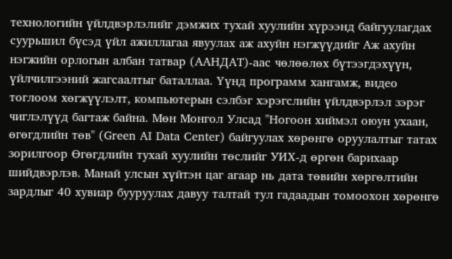технологийн үйлдвэрлэлийг дэмжих тухай хуулийн хүрээнд байгуулагдах суурьшил бүсэд үйл ажиллагаа явуулах аж ахуйн нэгжүүдийг Аж ахуйн нэгжийн орлогын албан татвар (ААНДАТ)-аас чөлөөлөх бүтээгдэхүүн, үйлчилгээний жагсаалтыг баталлаа. Үүнд программ хангамж, видео тоглоом хөгжүүлэлт, компьютерын сэлбэг хэрэгслийн үйлдвэрлэл зэрэг чиглэлүүд багтаж байна. Мөн Монгол Улсад "Ногоон хиймэл оюун ухаан, өгөгдлийн төв" (Green AI Data Center) байгуулах хөрөнгө оруулалтыг татах зорилгоор Өгөгдлийн тухай хуулийн төслийг УИХ-д өргөн барихаар шийдвэрлэв. Манай улсын хүйтэн цаг агаар нь дата төвийн хөргөлтийн зардлыг 40 хувиар бууруулах давуу талтай тул гадаадын томоохон хөрөнгө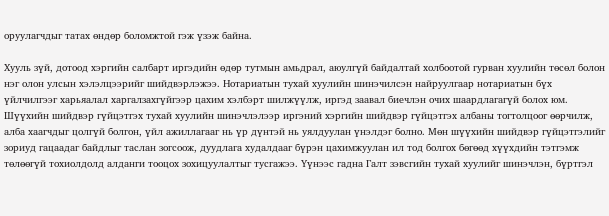оруулагчдыг татах өндөр боломжтой гэж үзэж байна.

Хууль зүй, дотоод хэргийн салбарт иргэдийн өдөр тутмын амьдрал, аюулгүй байдалтай холбоотой гурван хуулийн төсөл болон нэг олон улсын хэлэлцээрийг шийдвэрлэжээ. Нотариатын тухай хуулийн шинэчилсэн найруулгаар нотариатын бүх үйлчилгээг харьяалал харгалзахгүйгээр цахим хэлбэрт шилжүүлж, иргэд заавал биечлэн очих шаардлагагүй болох юм. Шүүхийн шийдвэр гүйцэтгэх тухай хуулийн шинэчлэлээр иргэний хэргийн шийдвэр гүйцэтгэх албаны тогтолцоог өөрчилж, алба хаагчдыг цолгүй болгон, үйл ажиллагааг нь үр дүнтэй нь уялдуулан үнэлдэг болно. Мөн шүүхийн шийдвэр гүйцэтгэлийг зориуд гацаадаг байдлыг таслан зогсоож, дуудлага худалдааг бүрэн цахимжуулан ил тод болгох бөгөөд хүүхдийн тэтгэмж төлөөгүй тохиолдолд алданги тооцох зохицуулалтыг тусгажээ. Үүнээс гадна Галт зэвсгийн тухай хуулийг шинэчлэн, бүртгэл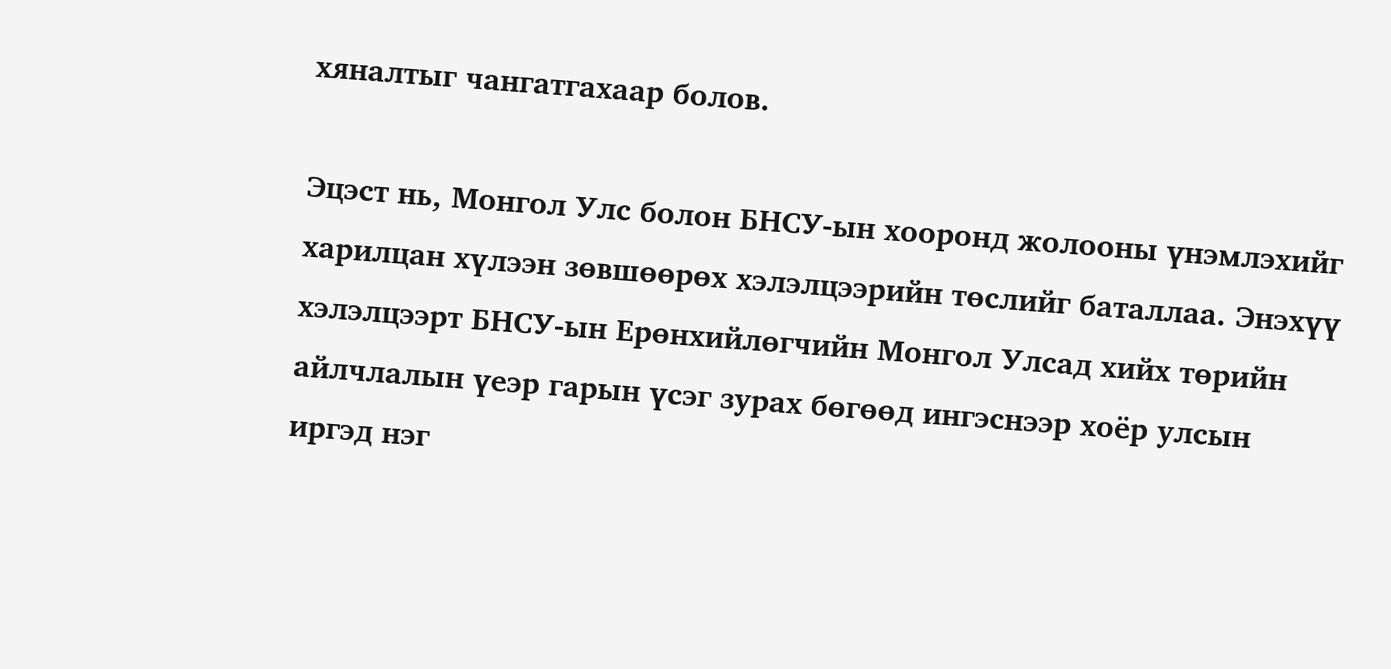хяналтыг чангатгахаар болов.

Эцэст нь, Монгол Улс болон БНСУ-ын хооронд жолооны үнэмлэхийг харилцан хүлээн зөвшөөрөх хэлэлцээрийн төслийг баталлаа. Энэхүү хэлэлцээрт БНСУ-ын Ерөнхийлөгчийн Монгол Улсад хийх төрийн айлчлалын үеэр гарын үсэг зурах бөгөөд ингэснээр хоёр улсын иргэд нэг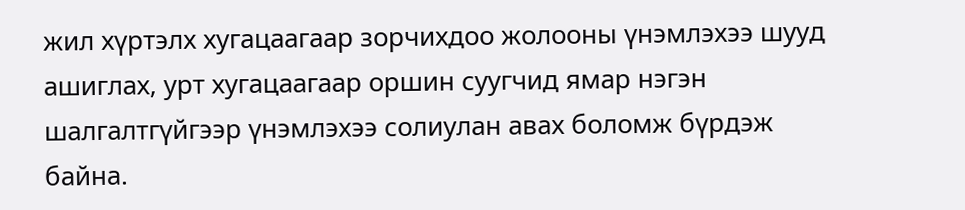жил хүртэлх хугацаагаар зорчихдоо жолооны үнэмлэхээ шууд ашиглах, урт хугацаагаар оршин суугчид ямар нэгэн шалгалтгүйгээр үнэмлэхээ солиулан авах боломж бүрдэж байна.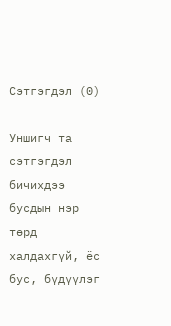Сэтгэгдэл (0)

Уншигч та сэтгэгдэл бичихдээ бусдын нэр төрд халдахгүй, ёс бус, бүдүүлэг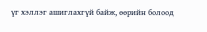үг хэллэг ашиглахгүй байж, өөрийн болоод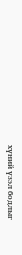хүний үзэл бодлыг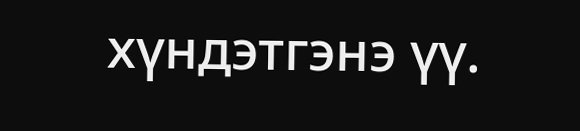хүндэтгэнэ үү.